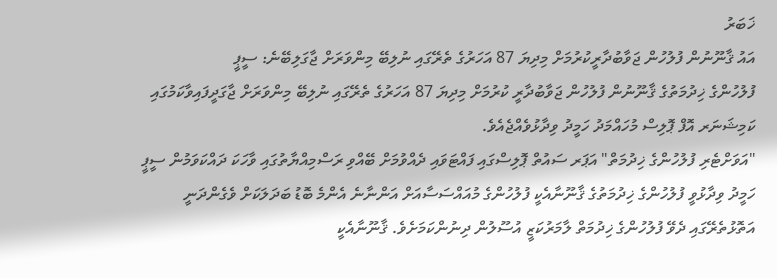ޚަބަރު
އައު ޤާނޫނުން ފުލުހުން ޖަވާބުދާރީކުރުމަށް މިދިޔަ 87 އަހަރުގެ ތެރޭގައި ނުލިބޭ މިންވަރަށް ޖާގަލިބޭނެ: ސީޕީ
ފުލުހުންގެ ޚިދުމަތުގެ ޤާނޫނުން ފުލުހުން ޖަވާބުދާރީ ކުރުމަށް މިދިޔަ 87 އަހަރުގެ ތެރޭގައި ނުލިބޭ މިންވަރަށް ޖާގަދީފައިވާކަމުގައި ކަމިޝަނަރ އޮފް ޕޮލިސް މުހައްމަދު ހަމީދު ވިދާޅުވެއްޖެއެވެ.
"އަވަށްޓެރި ފުލުހުންގެ ޚިދުމަތް" އަޕަރ ސައުތް ޕޮލިސްގައި ފައްޓަވައި ދެއްވުމަށް ބޭއްވި ރަސްމިއްޔާތުގައި ވާހަކަ ދައްކަވަމުން ސީޕީ ހަމީދު ވިދާޅުވީ ފުލުހުންގެ ޚިދުމަތުގެ ޤާނޫނާއެކީ ފުލުހުންގެ މުއައްސަސާއަށް އަންނާނެ އެންމެ ބޮޑު ބަދަލަކަށް ވެގެންދަނީ އަތޮޅުތެރޭގައި ދެވޭ ފުލުހުންގެ ޚިދުމަތް ލާމަރުކަޒީ އުސޫލުން ދިނުންކަމަށެވެ. ޤާނޫނާއެކީ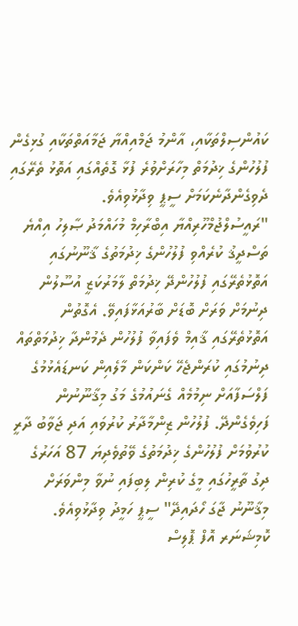ކައުންސިލްތަކާއި، އާންމު ޖަމްއިއްޔާ ޖަމާއަތްތަކާއި ގުޅިގެން ފުލުހުންގެ ޚިދުމަތް މިހާރަށްވުރެ ފުޅާ ގޮތެއްގައި އަތޮޅު ތެރޭގައި ދެވިގެންދާނެކަމަށް ސީޕީ ވިދާޅުވިއެވެ.
"ރައީސުލްޖުމްހޫރިއްޔާ އިބްރާހިމް މުހައްމަދު ޞާލިހު އިއްޔެ ތަސްދީޤު ކުރެއްވި ފުލުހުންގެ ޚިދުމަތުގެ ޤާނޫނުގައި އަތޮޅުތެރޭގައި ފުލުހުންދޭ ޚިދުމަތް ލާމަރުކަޒީ އުސޫލުން ދިނުމަށް ވަރަށް ބޮޑަށް ބާރުއަޅާފައިވޭ. އެގޮތުން އަތޮޅުތެރޭގައި ޤާއިމް ވެފައިވާ ފުލުހުން ދެމުންދާ ޚިދުމަތްތައް ދިނުމުގައި ކުރަންޖެހޭ ކަންކަން މާލެއިން ކަނޑައެޅުމުގެ ފަލްސަފާއަށް ނިމުމެއް ގެނައުމުގެ މަގު މިޤާނޫނުން ފަހިވެގެންދޭ. ފުލުހުން ޒިންމާދާރު ކުރުވައި އަދި ޖަވާބު ދާރީ ކުރުވުމަށް ފުލުހުންގެ ޚިދުމަތުގެ ވޭތުވެދިޔަ 87 އަހަރުގެ ދިގު ތާރީހުގައި މީގެ ކުރިން ލިބިފައި ނުވާ މިންވަރަށް މިޤާނޫނު ޖާގަ ހޯދައިދޭ" ސީޕީ ހަމީދު ވިދާޅުވިއެވެ.
ކޮމިޝަނަރ އޮފް ޕޮލިސް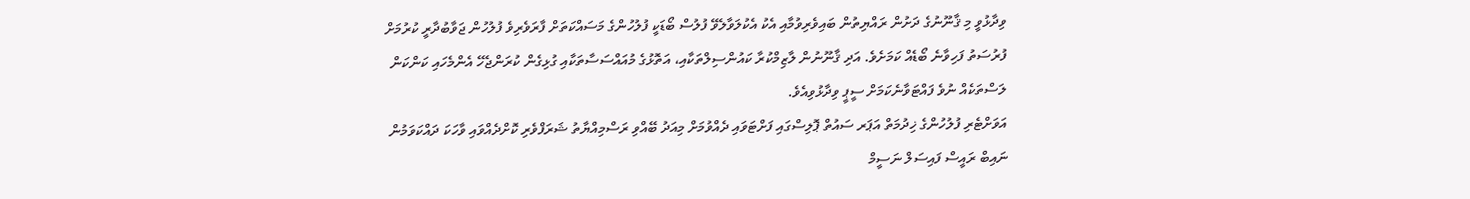ވިދާޅުވީ މި ޤާނޫނުގެ ދަށުން ރައްޔިތުން ބައިވެރިވުމާއި އެކު އެކުލަވާލެވޭ ފުލުސް ބޯޑަކީ ފުލުހުންގެ މަސައްކަތަށް ފާރަވެރިވެ ފުލުހުން ޖަވާބުދާރީ ކުރުމަށް ފުރުސަތު ފަހިވާނެ ބޯޑެއް ކަމަށެވެ. އަދި ޤާނޫނުން ލާޒިމްކުރާ ކައުންސިލްތަކާއި، އަތޮޅުގެ މުއައްސަސާތަކާއި ގުޅިގެން ކުރަންޖެހޭ އެންމެހައި ކަންކަން ލަސްތަކެއް ނުވެ ފައްޓަވާނެކަމަށް ސީޕީ ވިދާޅުވިއެވެ.
އަވަށްޓެރި ފުލުހުންގެ ޚިދުމަތް އަޕަރ ސައުތް ޕޮލިސްގައި ފަށްޓަވައި ދެއްވުމަށް މިއަދު ބޭއްވި ރަސްމިއްޔާތު ޝަރަފްވެރި ކޮށްދެއްވައި ވާހަކަ ދައްކަވަމުން ނައިބް ރައީސް ފައިސަލް ނަސީމް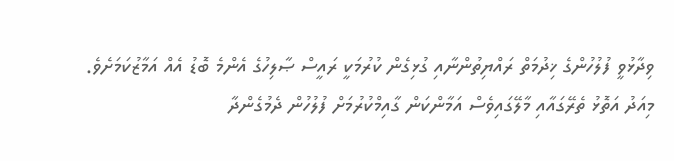ވިދާޅުވީ ފުލުހުންގެ ޚިދުމަތް ރައްޔިތުންނާއި ގުޅިގެން ކުރުމަކީ ރައީސް ޞާލިހުގެ އެންމެ ބޮޑު އެއް އަމާޒުކަމަށެވެ. މިއަދު އަތޮޅު ތެރޭގައާއި މާލޭގައިވެސް އަމާންކަން ގާއިމްކުރުމަށް ފުލުހުން ދެމުގެންދާ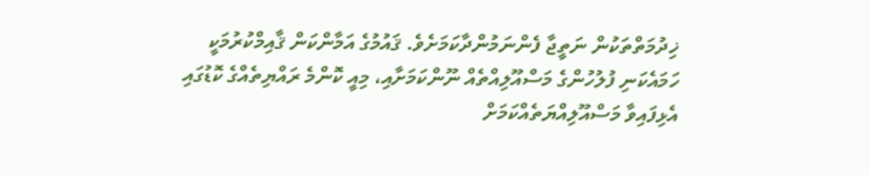ޚިދުމަތްތަކުން ނަތީޖާ ފެންނަމުންދާކަމަށެވެ. ޤައުމުގެ އަމާންކަން ޤާއިމްކުރުމަކީ ހަމައެކަނި ފުލުހުންގެ މަސްއޫލިއްތެއް ނޫންކަމަށާއި، މިއީ ކޮންމެ ރައްޔިތެއްގެ ކޮޑުގައި އެޅިފައިވާ މަސްއޫލިއްޔަތެއްކަމަށް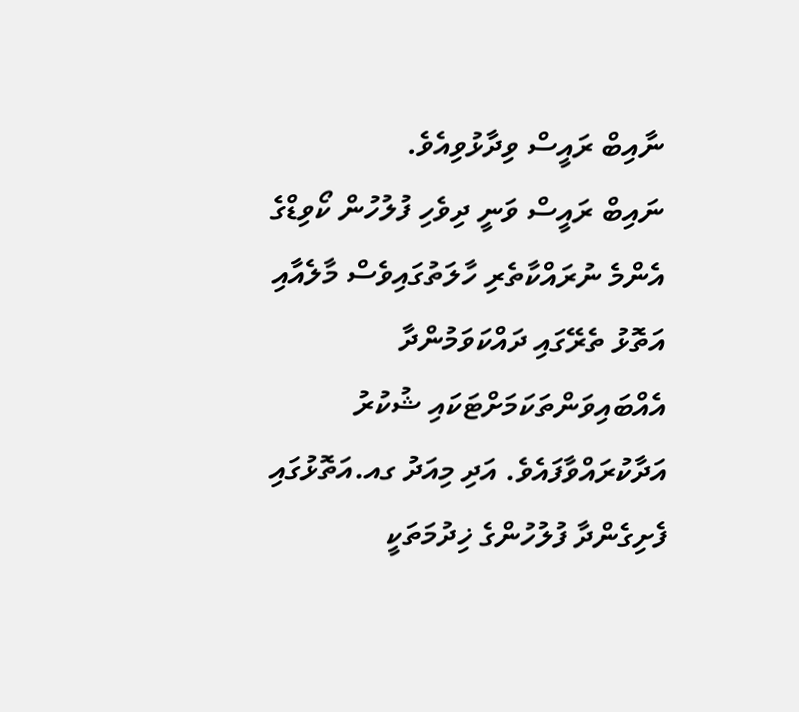ނާއިބް ރައީސް ވިދާޅުވިއެވެ.
ނައިބް ރައީސް ވަނީ ދިވެހި ފުލުހުން ކޯވިޑްގެ އެންމެ ނުރައްކާތެރި ހާލަތުގައިވެސް މާލެއާއި އަތޮޅު ތެރޭގައި ދައްކަވަމުންދާ އެއްބައިވަންތަކަމަށްޓަކައި ޝުކުރު އަދާކުރައްވާފައެވެ. އަދި މިއަދު ގއ.އަތޮޅުގައި ފެށިގެންދާ ފުލުހުންގެ ޚިދުމަތަކީ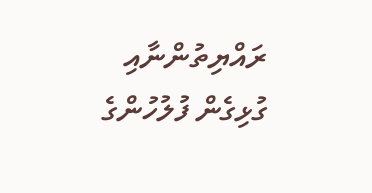ރައްޔިތުންނާއި ގުޅިގެން ފުލުހުންގެ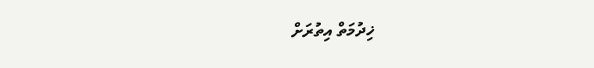ޚިދުމަތް އިތުރަށް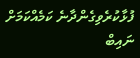ފުޅާކުރެވިގެންދާނެ ކަމެއްކަމަށް ނައިބް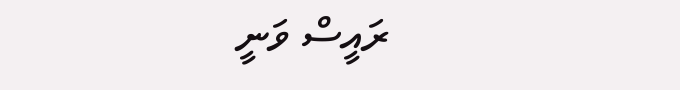ރައީސް ވަނީ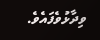ވިދާޅުވެފައެވެ.